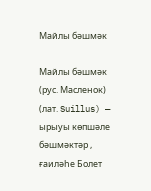Майлы бәшмәк

Майлы бәшмәк (рус. Масленок) (лат. Suillus) — ырыуы көпшәле бәшмәктәр , ғаиләһе Болет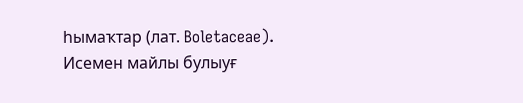һымаҡтар (лат. Boletaceae). Исемен майлы булыуғ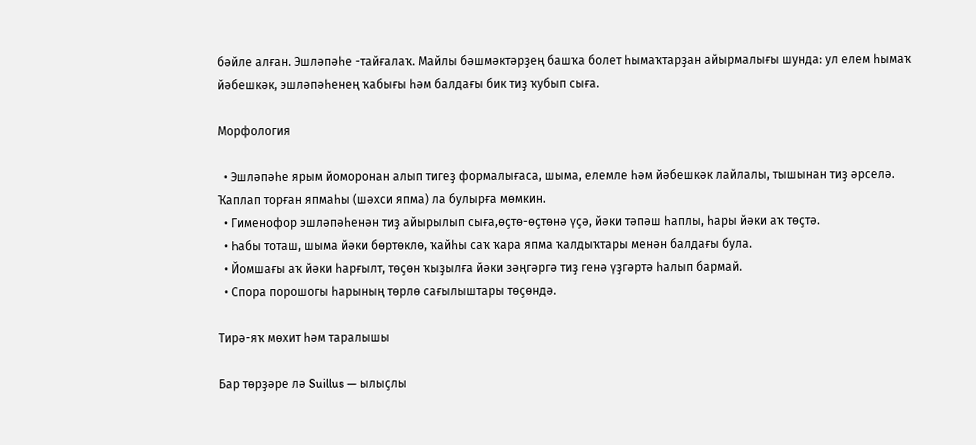бәйле алған. Эшләпәһе -тайғалаҡ. Майлы бәшмәктәрҙең башҡа болет һымаҡтарҙан айырмалығы шунда: ул елем һымаҡ йәбешкәк, эшләпәһенең ҡабығы һәм балдағы бик тиҙ ҡубып сыға.

Морфология

  • Эшләпәһе ярым йоморонан алып тигеҙ формалығаса, шыма, елемле һәм йәбешкәк лайлалы, тышынан тиҙ әрселә. Ҡаплап торған япмаһы (шәхси япма) ла булырға мөмкин.
  • Гименофор эшләпәһенән тиҙ айырылып сыға,өҫтө-өҫтөнә үҫә, йәки тәпәш һаплы, һары йәки аҡ төҫтә.
  • Һабы тоташ, шыма йәки бөртөклө, ҡайһы саҡ ҡара япма ҡалдыҡтары менән балдағы була.
  • Йомшағы аҡ йәки һарғылт, төҫөн ҡыҙылға йәки зәңгәргә тиҙ генә үҙгәртә һалып бармай.
  • Спора порошогы һарының төрлө сағылыштары төҫөндә.

Тирә-яҡ мөхит һәм таралышы

Бар төрҙәре лә Suillus — ылыҫлы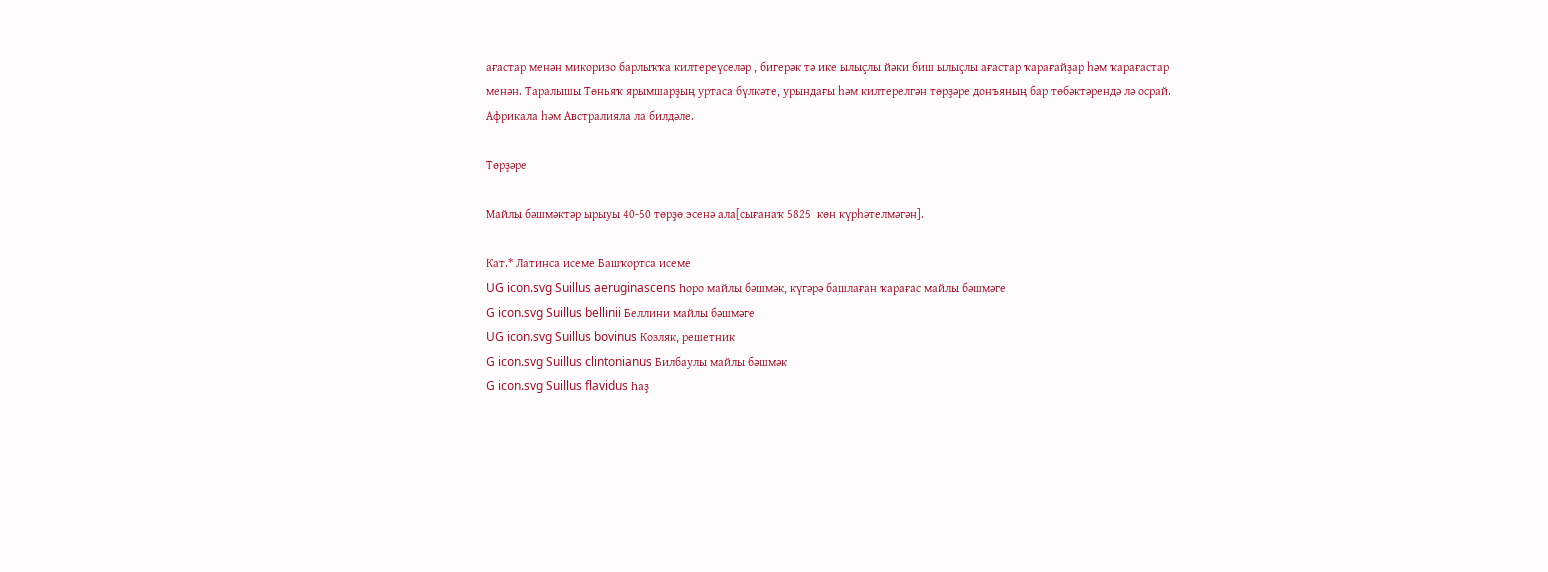ағастар менән микоризо барлыҡҡа килтереүселәр , бигерәк тә ике ылыҫлы йәки биш ылыҫлы ағастар ҡарағайҙар һәм ҡарағастар менән. Таралышы Төньяҡ ярымшарҙың уртаса бүлкәте, урындағы һәм килтерелгән төрҙәре донъяның бар төбәктәрендә лә осрай. Африкала һәм Австралияла ла билдәле.

Төрҙәре

Майлы бәшмәктәр ырыуы 40-50 төрҙө эсенә ала[сығанаҡ 5825  көн күрһәтелмәгән].

Кат.* Латинса исеме Башҡортса исеме
UG icon.svg Suillus aeruginascens Һоро майлы бәшмәк, күгәрә башлаған ҡарағас майлы бәшмәге
G icon.svg Suillus bellinii Беллини майлы бәшмәге
UG icon.svg Suillus bovinus Козляк, решетник
G icon.svg Suillus clintonianus Билбаулы майлы бәшмәк
G icon.svg Suillus flavidus Һаҙ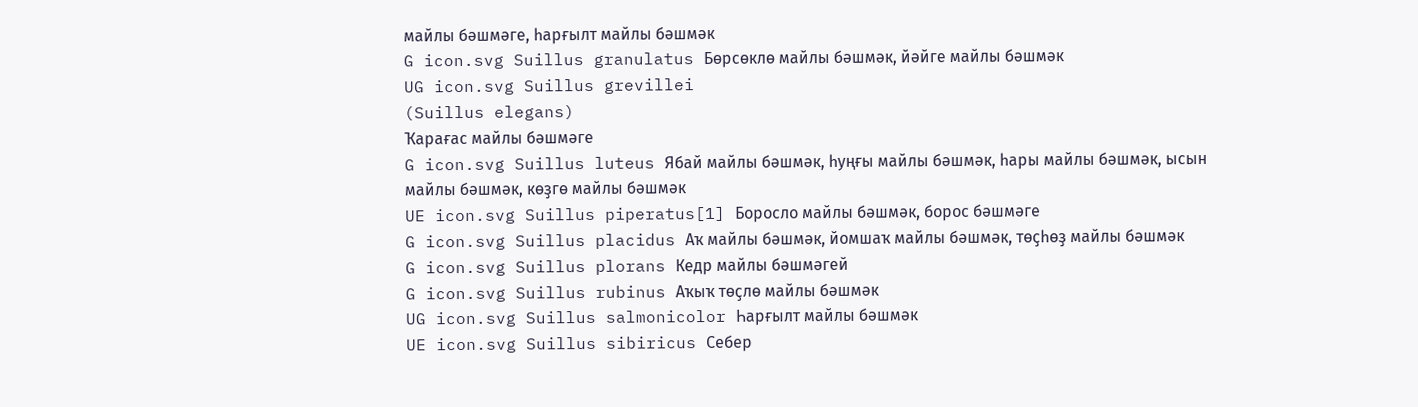майлы бәшмәге, һарғылт майлы бәшмәк
G icon.svg Suillus granulatus Бөрсөклө майлы бәшмәк, йәйге майлы бәшмәк
UG icon.svg Suillus grevillei
(Suillus elegans)
Ҡарағас майлы бәшмәге
G icon.svg Suillus luteus Ябай майлы бәшмәк, һуңғы майлы бәшмәк, һары майлы бәшмәк, ысын майлы бәшмәк, көҙгө майлы бәшмәк
UE icon.svg Suillus piperatus[1] Боросло майлы бәшмәк, борос бәшмәге
G icon.svg Suillus placidus Аҡ майлы бәшмәк, йомшаҡ майлы бәшмәк, төҫһөҙ майлы бәшмәк
G icon.svg Suillus plorans Кедр майлы бәшмәгей
G icon.svg Suillus rubinus Аҡыҡ төҫлө майлы бәшмәк
UG icon.svg Suillus salmonicolor Һарғылт майлы бәшмәк
UE icon.svg Suillus sibiricus Себер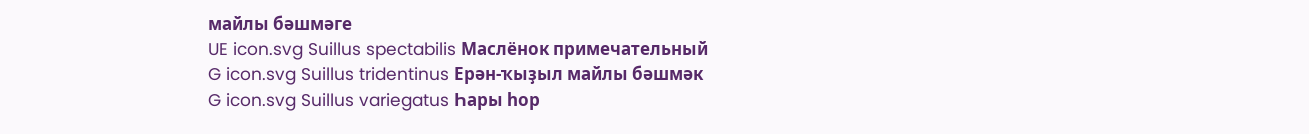майлы бәшмәге
UE icon.svg Suillus spectabilis Маслёнок примечательный
G icon.svg Suillus tridentinus Ерән-ҡыҙыл майлы бәшмәк
G icon.svg Suillus variegatus Һары һор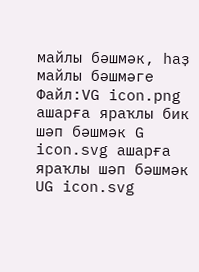майлы бәшмәк, һаҙ майлы бәшмәге
Файл:VG icon.png ашарға яраҡлы бик шәп бәшмәк G icon.svg ашарға яраҡлы шәп бәшмәк UG icon.svg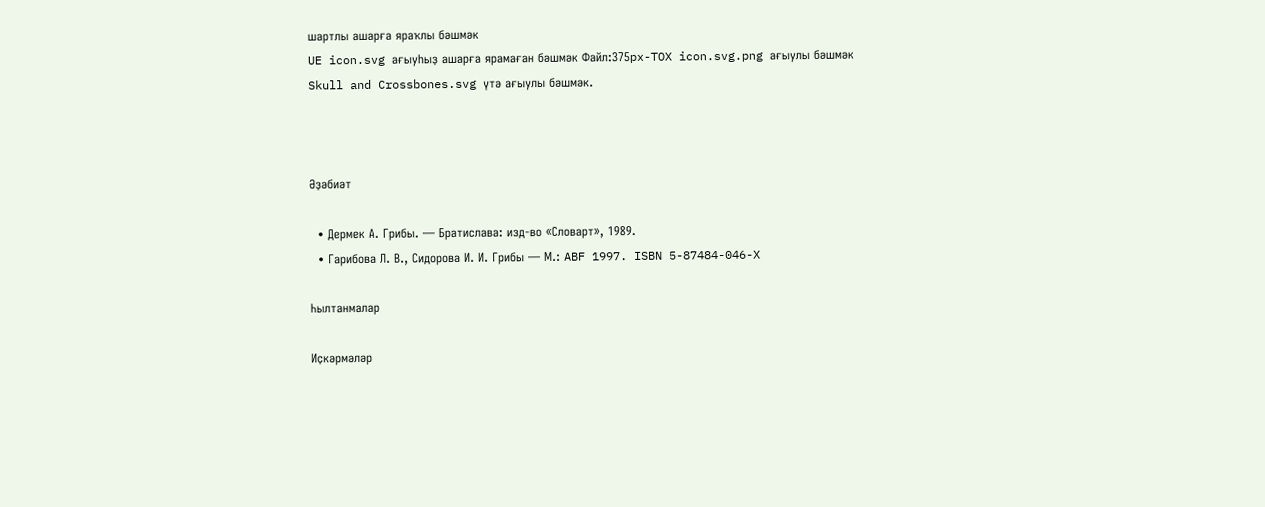шартлы ашарға яраҡлы бәшмәк
UE icon.svg ағыуһыҙ ашарға ярамаған бәшмәк Файл:375px-TOX icon.svg.png ағыулы бәшмәк Skull and Crossbones.svg үтә ағыулы бәшмәк.



Әҙәбиәт

  • Дермек А. Грибы. — Братислава: изд-во «Словарт», 1989.
  • Гарибова Л. В., Сидорова И. И. Грибы — М.: ABF 1997. ISBN 5-87484-046-X

Һылтанмалар

Иҫкәрмәләр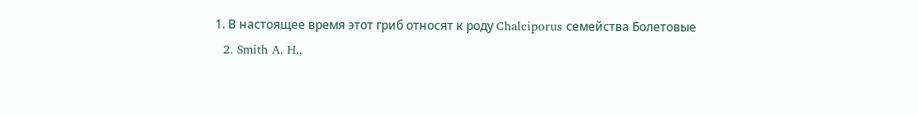1. В настоящее время этот гриб относят к роду Chalciporus семейства Болетовые
  2. Smith A. H.,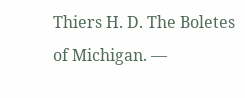Thiers H. D. The Boletes of Michigan. —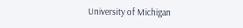University of Michigan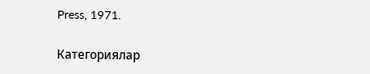Press, 1971.

Категориялар